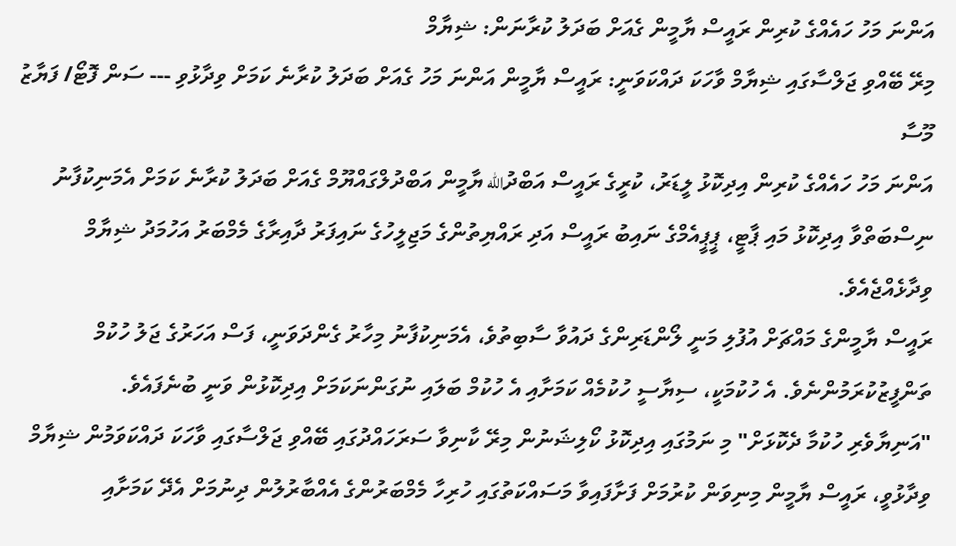އަންނަ މަހު ހައެއްގެ ކުރިން ރައީސް ޔާމީން ގެއަށް ބަދަލު ކުރާނަން: ޝިޔާމް
މިރޭ ބޭއްވި ޖަލްސާގައި ޝިޔާމް ވާހަކަ ދައްކަވަނީ: ރައީސް ޔާމީން އަންނަ މަހު ގެއަށް ބަދަލު ކުރާނެ ކަމަށް ވިދާޅުވި --- ސަން ފޮޓޯ/ ފަޔާޒު މޫސާ
އަންނަ މަހު ހައެއްގެ ކުރިން އިދިކޮޅު ލީޑަރު، ކުރީގެ ރައީސް އަބްދުالله ޔާމީން އަބްދުލްގައްޔޫމް ގެއަށް ބަދަލު ކުރާނެ ކަމަށް އެމަނިކުފާނު ނިސްބަތްވާ އިދިކޮޅު މައި ޕާޓީ، ޕީޕީއެމްގެ ނައިބު ރައީސް އަދި ރައްޔިތުންގެ މަޖިލީހުގެ ނައިފަރު ދާއިރާގެ މެމްބަރު އަހުމަދު ޝިޔާމް ވިދާޅެއްޖެއެވެ.
ރައީސް ޔާމީންގެ މައްޗަށް އުފުލި މަނީ ލޯންޑަރިންގެ ދައުވާ ސާބިތުވެ، އެމަނިކުފާނު މިހާރު ގެންދަވަނީ، ފަސް އަހަރުގެ ޖަލު ހުކުމް ތަންފީޒުކުރަމުންނެވެ. އެ ހުކުމަކީ، ސިޔާސީ ހުކުމެއް ކަމަށާއި އެ ހުކުމް ބަލައި ނުގަންނަކަމަށް އިދިކޮޅުން ވަނީ ބުނެފައެވެ.
"އަނިޔާވެރި ހުކުމާ ދެކޮޅަށް" މި ނަމުގައި އިދިކޮޅު ކޯލިޝަނުން މިރޭ ކާނިވާ ސަރަހައްދުގައި ބޭއްވި ޖަލްސާގައި ވާހަކަ ދައްކަވަމުން ޝިޔާމް ވިދާޅުވީ، ރައީސް ޔާމީން މިނިވަން ކުރުމަށް ފަށާފައިވާ މަސައްކަތުގައި ހުރިހާ މެމްބަރުންގެ އެއްބާރުލުން ދިނުމަށް އެދޭ ކަމަށާއި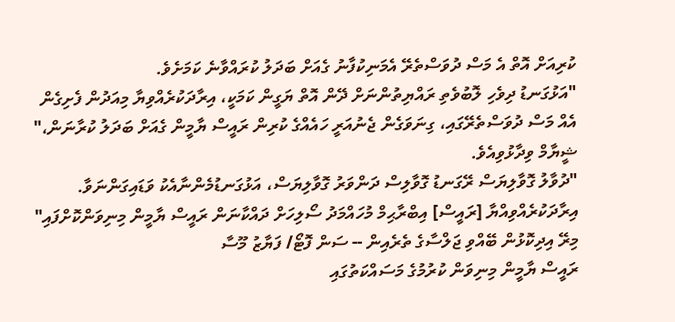ކުރިއަށް އޮތް އެ މަސް ދުވަސްތެރޭ އެމަނިކުފާނު ގެއަށް ބަދަލު ކުރައްވާނެ ކަމަށެވެ.
"އަޅުގަނޑު ދިވެހި ލޮބުވެތި ރައްޔިތުންނަށް ދޭން އޮތް ޔަގީން ކަމަކީ، އިރާދަކުރެއްވިޔާ މިއަދުން ފެށިގެން އެއް މަސް ދުވަސްތެރޭގައި، ގިނަވަގެން ޖެނުއަރީ ހައެއްގެ ކުރިން ރައީސް ޔާމީން ގެއަށް ބަދަލު ކުރާނަން،" ޝީޔާމް ވިދާޅުވިއެވެ.
"ދުވާލު ގޮވާލިޔަސް ރޭގަނޑު ގޮވާލިސް ދަންވަރު ގޮވާލިޔަސް، އަޅުގަނޑުމެންނާއެކު ވަޑައިގަންނަވާ. އިރާދަކުރެއްވިއްޔާ [ރައީސް] އިބްރާޙިމް މުހައްމަދު ސޯލިހަށް ދައްކާނަން ރައީސް ޔާމީން މިނިވަންކޮށްފައި"
މިރޭ އިދިކޮޅުން ބޭއްވި ޖަލްސާގެ ތެރެއިން -- ސަން ފޮޓޯ/ ފަޔާޒު މޫސާ
ރައީސް ޔާމީން މިނިވަން ކުރުމުގެ މަސައްކަތުގައި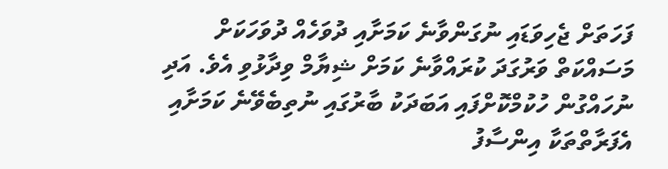ފަހަތަށް ޖެހިވަޑައި ނުގަންވާނެ ކަމަށާއި ދުވަހެއް ދުވަހަކަށް މަސައްކަތް ވަރުގަދަ ކުރައްވާނެ ކަމަށް ޝިޔާމް ވިދާޅުވި އެވެ. އަދި ނުހައްގުން ހުކުމްކޮށްފައި އަބަދަކު ބާރުގައި ނުތިބެވޭނެ ކަމަށާއި އެފަރާތްތަކާ އިންސާފު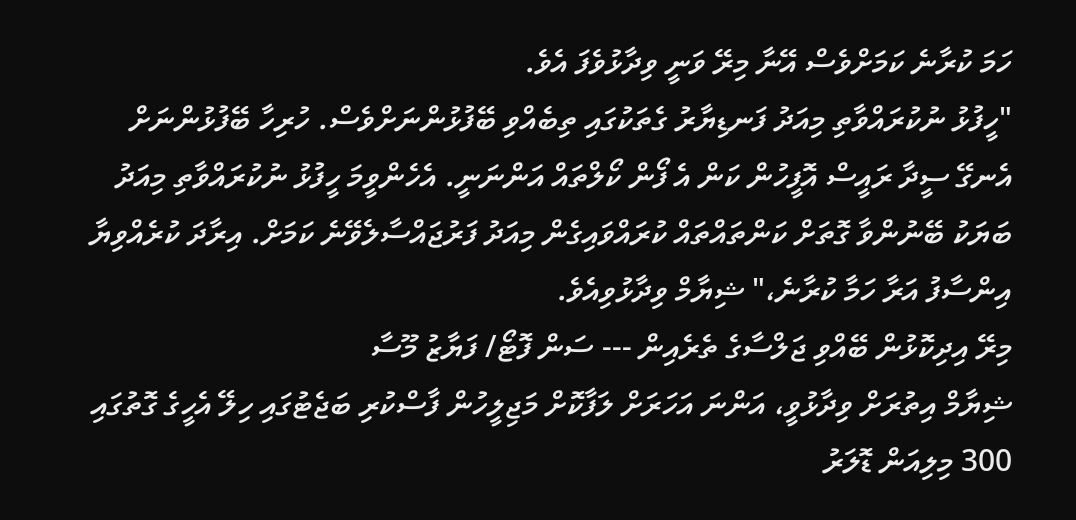ހަމަ ކުރާނެ ކަމަށްވެސް އޭނާ މިރޭ ވަނީ ވިދާޅުވެފަ އެވެ.
"ހީފުޅު ނުކުރައްވާތި މިއަދު ފަނޑިޔާރު ގެތަކުގައި ތިބެއްވި ބޭފުޅުންނަށްވެސް. ހުރިހާ ބޭފުޅުންނަށް އެނގޭ ސީދާ ރައީސް އޮފީހުން ކަން އެ ފޯން ކޯލްތައް އަންނަނީ. އެހެންވީމަ ހީފުޅު ނުކުރައްވާތި މިއަދު ބަޔަކު ބޭނުންވާ ގޮތަށް ކަންތައްތައް ކުރައްވައިގެން މިއަދު ފަރުޖައްސާލެވޭނެ ކަމަށް. އިރާދަ ކުރެއްވިޔާ އިންސާފު އަރާ ހަމާ ކުރާނެ،" ޝިޔާމް ވިދާޅުވިއެވެ.
މިރޭ އިދިކޮޅުން ބޭއްވި ޖަލްސާގެ ތެރެއިން --- ސަން ފޮޓޯ/ ފަޔާޒު މޫސާ
ޝިޔާމް އިތުރަށް ވިދާޅުވީ، އަންނަ އަހަރަށް ލަފާކޮށް މަޖިލީހުން ފާސްކުރި ބަޖެޓުގައި ހިލޭ އެހީގެ ގޮތުގައި 300 މިލިއަން ޑޮލަރު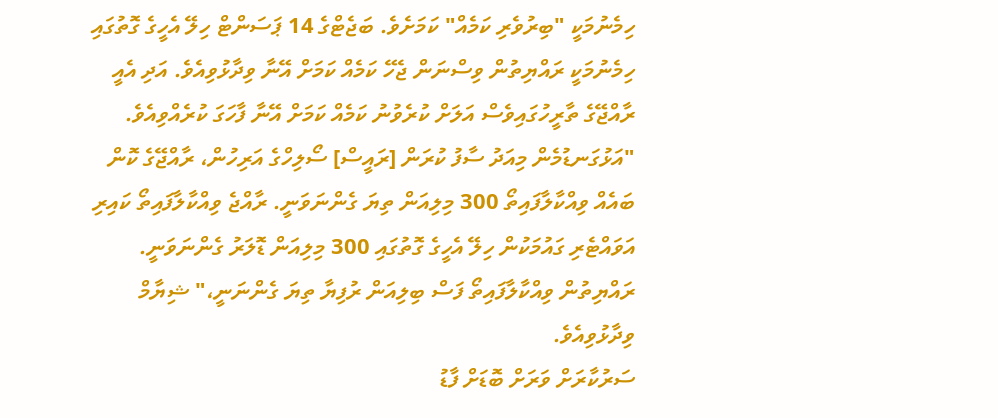ހިމެނުމަކީ "ބިރުވެރި ކަމެއް" ކަމަށެވެ. ބަޖެޓްގެ 14 ޕަސަންޓް ހިލޭ އެހީގެ ގޮތުގައި ހިމެނުމަކީ ރައްޔިތުން ވިސްނަން ޖެހޭ ކަމެއް ކަމަށް އޭނާ ވިދާޅުވިއެވެ. އަދި އެއީ ރާއްޖޭގެ ތާރީހުގައިވެސް އަލަށް ކުރެވުނު ކަމެއް ކަމަށް އޭނާ ފާހަގަ ކުރެއްވިއެވެ.
"އަޅުގަނޑުމެން މިއަދު ސާފު ކުރަން [ރައީސް] ސޯލިހްގެ އަރިހުން، ރާއްޖޭގެ ކޮން ބައެއް ވިއްކާލާފައިތޯ 300 މިލިއަން ތިޔަ ގެންނަވަނީ. ރާއްޖެ ވިއްކާލާފައިތޯ ކައިރި އަވައްޓެރި ގައުމަކުން ހިލޭ އެހީގެ ގޮތުގައި 300 މިލިއަން ޑޮލަރު ގެންނަވަނީ. ރައްޔިތުން ވިއްކާލާފައިތޯ ފަސް ބިލިއަން ރުފިޔާ ތިޔަ ގެންނަނީ،" ޝިޔާމް ވިދާޅުވިއެވެ.
ސަރުކާރަށް ވަރަށް ބޮޑަށް ފާޑު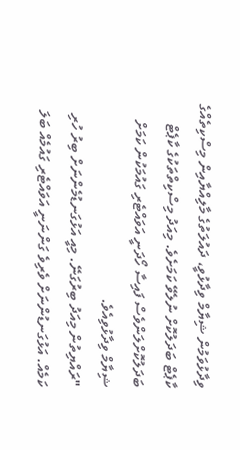ވިދާޅުވަމުން ޝިޔާމް ވިދާޅުވީ، ދައުލަތުގެ މާލިއްޔާއިން މިސްކިތެއްގެ ކާޕެޓް ބަދަލުކޮށް ނުލެވޭ ކަމަށެވެ. މިއަދު މިސްކިތްތަކުގެ ކާޕެޓް ބަދަލުކޮށްލަންވެސް ފައިސާ ހޯދަނީ އަވައްޓެރި ގައުމަކުން ކަމަށް ޝިޔާމް ވިދާޅުވިއެވެ.
"ރައްޔިތުން މިއަދު ބިރުގަނޭ. މިއީ އަޅުގަނޑުމެންނަށް ބިރު ހުރި ކަމެއް. އަޅުގަނޑުންނަށް ވެރިވެ ގަންނަނީ އަވައްޓެރި ގައުމެއް ބަލަ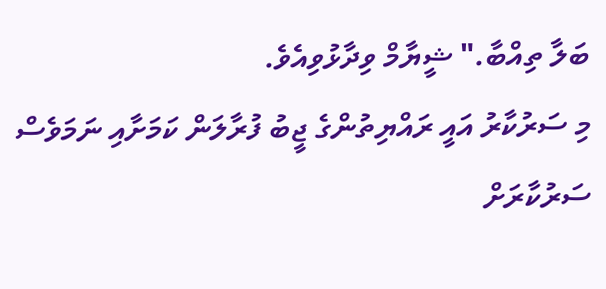ބަލާ ތިއްބާ." ޝީޔާމް ވިދާޅުވިއެވެ.
މި ސަރުކާރު އައީ ރައްޔިތުންގެ ޖީބު ފުރާލަން ކަމަށާއި ނަމަވެސް ސަރުކާރަށް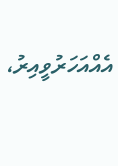އެއްއަހަރުވީއިރު،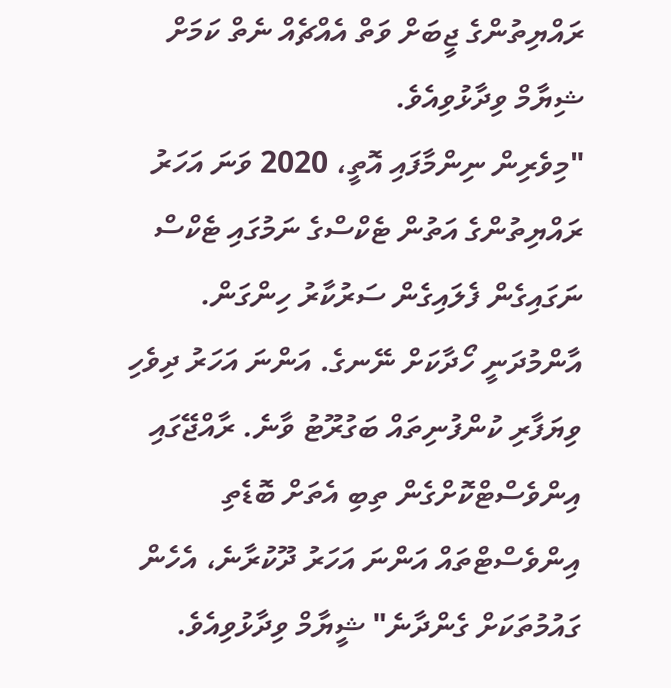ރައްޔިތުންގެ ޖީބަށް ވަތް އެއްޗެއް ނެތް ކަމަށް ޝިޔާމް ވިދާޅުވިއެވެ.
"މިވެރިން ނިންމާފައި އޮތީ، 2020 ވަނަ އަހަރު ރައްޔިތުންގެ އަތުން ޓެކްސްގެ ނަމުގައި ޓެކްސް ނަގައިގެން ފެލައިގެން ސަރުކާރު ހިންގަން. އާންމުދަނީ ހޯދާކަށް ނޭނގެ. އަންނަ އަހަރު ދިވެހި ވިޔަފާރި ކުންފުނިތައް ބަގުރޫޓު ވާނެ. ރާއްޖޭގައި އިންވެސްޓްކޮށްގެން ތިބި އެތަށް ބޮޑެތި އިންވެސްޓްތައް އަންނަ އަހަރު ދޫކުރާނެ، އެހެން ގައުމުތަކަށް ގެންދާނެ" ޝީޔާމް ވިދާޅުވިއެވެ.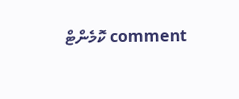comment ކޮމެންޓް